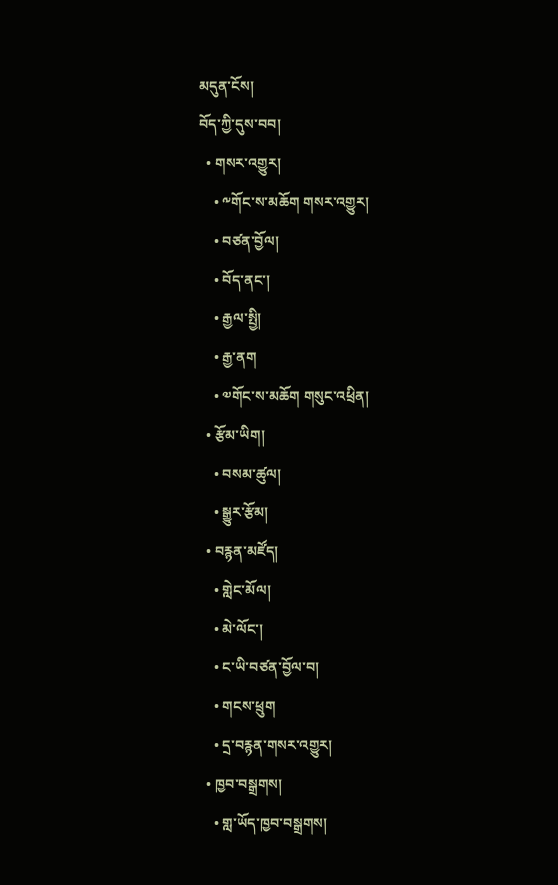མདུན་ངོས།
བོད་ཀྱི་དུས་བབ།
  • གསར་འགྱུར།
    • ༸གོང་ས་མཆོག གསར་འགྱུར།
    • བཙན་བྱོལ།
    • བོད་ནང་།
    • རྒྱལ་སྤྱི།
    • རྒྱ་ནག
    • ༧གོང་ས་མཆོག གསུང་འཕྲིན།
  • རྩོམ་ཡིག།
    • བསམ་ཚུལ།
    • སྒྱུར་རྩོམ།
  • བརྙན་མཛོད།
    • གླེང་མོལ།
    • མེ་ལོང་།
    • ང་ཡི་བཙན་བྱོལ་བ།
    • གངས་ཕྲུག
    • དྲ་བརྙན་གསར་འགྱུར།
  • ཁྱབ་བསྒྲགས།
    • གླ་ཡོད་ཁྱབ་བསྒྲགས།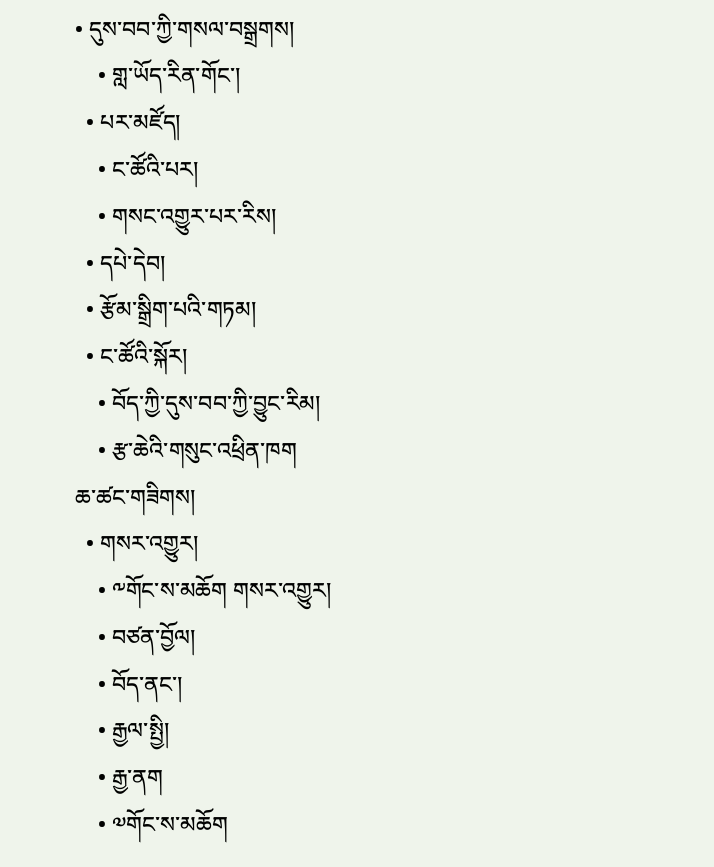• དུས་བབ་ཀྱི་གསལ་བསྒྲགས།
    • གླ་ཡོད་རིན་གོང་།
  • པར་མཛོད།
    • ང་ཚོའི་པར།
    • གསང་འགྱུར་པར་རིས།
  • དཔེ་དེབ།
  • རྩོམ་སྒྲིག་པའི་གཏམ།
  • ང་ཚོའི་སྐོར།
    • བོད་ཀྱི་དུས་བབ་ཀྱི་བྱུང་རིམ།
    • རྩ་ཆེའི་གསུང་འཕྲིན་ཁག
ཆ་ཚང་གཟིགས།
  • གསར་འགྱུར།
    • ༸གོང་ས་མཆོག གསར་འགྱུར།
    • བཙན་བྱོལ།
    • བོད་ནང་།
    • རྒྱལ་སྤྱི།
    • རྒྱ་ནག
    • ༧གོང་ས་མཆོག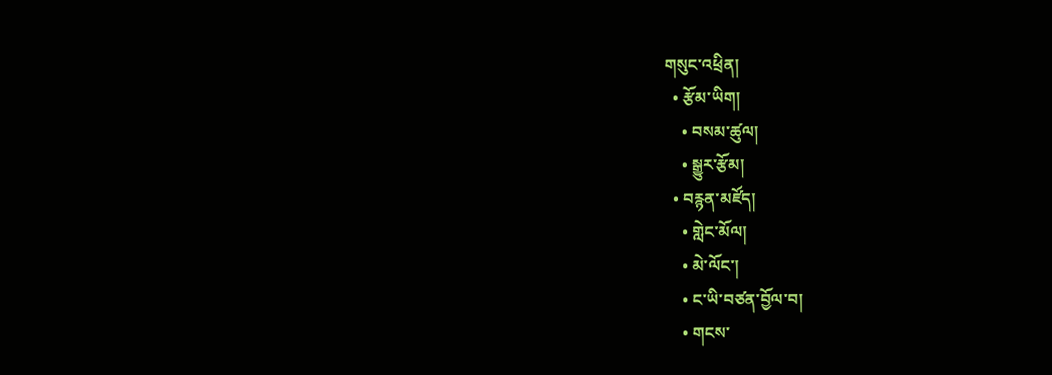གསུང་འཕྲིན།
  • རྩོམ་ཡིག།
    • བསམ་ཚུལ།
    • སྒྱུར་རྩོམ།
  • བརྙན་མཛོད།
    • གླེང་མོལ།
    • མེ་ལོང་།
    • ང་ཡི་བཙན་བྱོལ་བ།
    • གངས་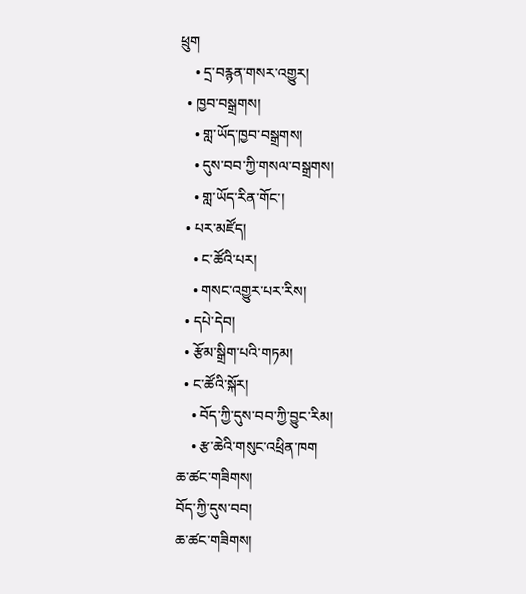ཕྲུག
    • དྲ་བརྙན་གསར་འགྱུར།
  • ཁྱབ་བསྒྲགས།
    • གླ་ཡོད་ཁྱབ་བསྒྲགས།
    • དུས་བབ་ཀྱི་གསལ་བསྒྲགས།
    • གླ་ཡོད་རིན་གོང་།
  • པར་མཛོད།
    • ང་ཚོའི་པར།
    • གསང་འགྱུར་པར་རིས།
  • དཔེ་དེབ།
  • རྩོམ་སྒྲིག་པའི་གཏམ།
  • ང་ཚོའི་སྐོར།
    • བོད་ཀྱི་དུས་བབ་ཀྱི་བྱུང་རིམ།
    • རྩ་ཆེའི་གསུང་འཕྲིན་ཁག
ཆ་ཚང་གཟིགས།
བོད་ཀྱི་དུས་བབ།
ཆ་ཚང་གཟིགས།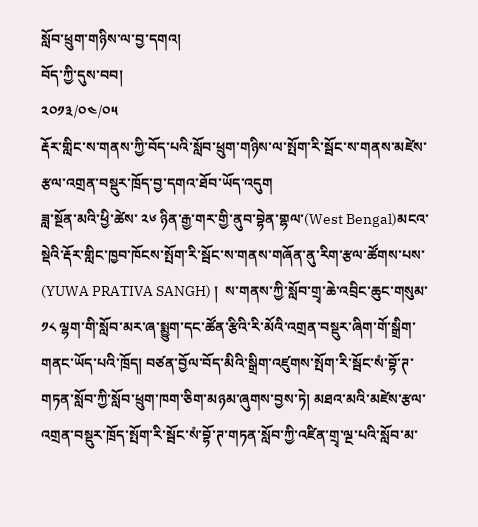སློབ་ཕྲུག་གཉིས་ལ་བྱ་དགའ།
བོད་ཀྱི་དུས་བབ།
༢༠༡༣/༠༤/༠༥
རྡོར་གླིང་ས་གནས་ཀྱི་བོད་པའི་སློབ་ཕྲུག་གཉིས་ལ་སྤོག་རི་སྦོང་ས་གནས་མཛེས་རྩལ་འགྲན་བསྡུར་ཁྲོད་བྱ་དགའ་ཐོབ་ཡོད་འདུག
ཟླ་སྔོན་མའི་ཕྱི་ཚེས་ ༢༦ ཉིན་རྒྱ་གར་གྱི་ནུབ་བྷེན་གྷལ་(West Bengal)མངའ་སྡེའི་རྡོར་གླིང་ཁྱབ་ཁོངས་སྤོག་རི་སྦོང་ས་གནས་གཞོན་ནུ་རིག་རྩལ་ཚོགས་པས་ (YUWA PRATIVA SANGH) །  ས་གནས་ཀྱི་སློབ་གྲྭ་ཆེ་འབྲིང་ཆུང་གསུམ་ ༡༨ ལྷག་གི་སློབ་མར་ཞ་སྨྱུག་དང་ཚོན་རྩིའི་རི་མོའི་འགྲན་བསྡུར་ཞིག་གོ་སྒྲིག་གནང་ཡོད་པའི་ཁྲོད། བཙན་བྱོལ་བོད་མིའི་སྒྲིག་འཛུགས་སྤོག་རི་སྦོང་སཾ་བྷོ་ཊ་གཏན་སློབ་ཀྱི་སློབ་ཕྲུག་ཁག་ཅིག་མཉམ་ཞུགས་བྱས་ཏེ། མཐའ་མའི་མཛེས་རྩལ་འགྲན་བསྡུར་ཁྲོད་སྤོག་རི་སྦོང་སཾ་བྷོ་ཊ་གཏན་སློབ་ཀྱི་འཛིན་གྲྭ་ལྔ་པའི་སློབ་མ་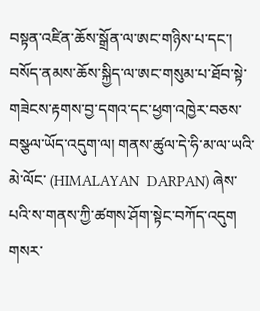བསྟན་འཛིན་ཆོས་སྒྲོན་ལ་ཨང་གཉིས་པ་དང་། བསོད་ནམས་ཆོས་སྐྱིད་ལ་ཨང་གསུམ་པ་ཐོབ་སྟེ་གཟེངས་རྟགས་བྱ་དགའ་དང་ཕྱག་འཁྱེར་བཅས་བསྩལ་ཡོད་འདུག་ལ། གནས་ཚུལ་དེ་ཧི་མ་ལ་ཡའི་མེ་ལོང་ (HIMALAYAN  DARPAN) ཞེས་པའི་ས་གནས་ཀྱི་ཚགས་ཤོག་སྟེང་བཀོད་འདུག
གསར་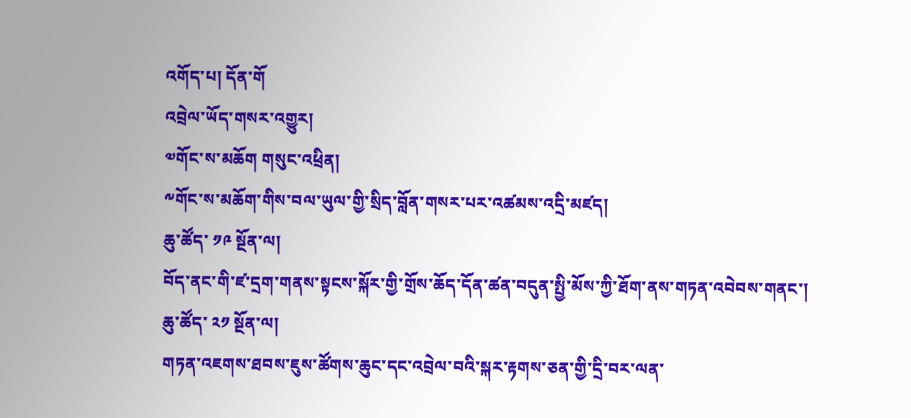འགོད་པ། དོན་གོ
འབྲེལ་ཡོད་གསར་འགྱུར།
༧གོང་ས་མཆོག གསུང་འཕྲིན།
༸གོང་ས་མཆོག་གིས་བལ་ཡུལ་གྱི་སྲིད་བློན་གསར་པར་འཚམས་འདྲི་མཛད།
ཆུ་ཚོད་ ༡༩ སྔོན་ལ།
བོད་ནང་གི་ཛ་དྲག་གནས་སྟངས་སྐོར་གྱི་གྲོས་ཆོད་དོན་ཚན་བདུན་སྤྱི་མོས་ཀྱི་ཐོག་ནས་གཏན་འབེབས་གནང་།
ཆུ་ཚོད་ ༢༡ སྔོན་ལ།
གཏན་འཇགས་ཐབས་ཇུས་ཚོགས་ཆུང་དང་འབྲེལ་བའི་སྐར་རྟགས་ཅན་གྱི་དྲི་བར་ལན་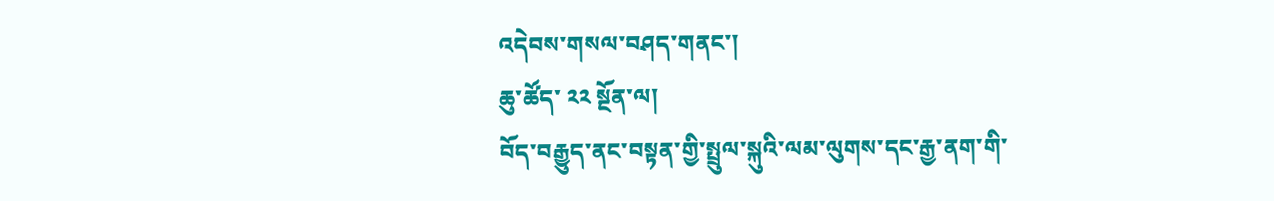འདེབས་གསལ་བཤད་གནང་།
ཆུ་ཚོད་ ༢༢ སྔོན་ལ།
བོད་བརྒྱུད་ནང་བསྟན་གྱི་སྤྲུལ་སྐུའི་ལམ་ལུགས་དང་རྒྱ་ནག་གི་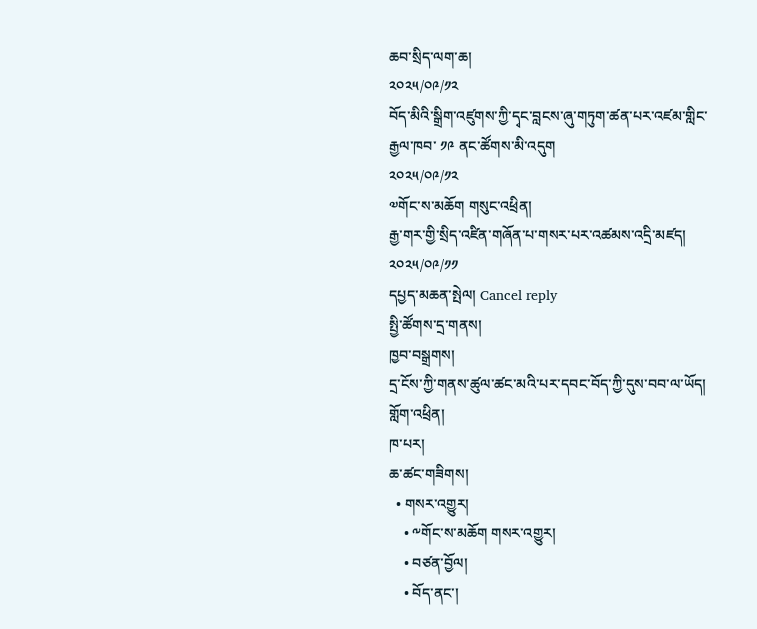ཆབ་སྲིད་ལག་ཆ།
༢༠༢༥/༠༩/༡༢
བོད་མིའི་སྒྲིག་འཛུགས་ཀྱི་དྭང་བླངས་ཞུ་གཏུག་ཚན་པར་འཛམ་གླིང་རྒྱལ་ཁབ་ ༡༩ ནང་ཚོགས་མི་འདུག
༢༠༢༥/༠༩/༡༢
༧གོང་ས་མཆོག གསུང་འཕྲིན།
རྒྱ་གར་གྱི་སྲིད་འཛིན་གཞོན་པ་གསར་པར་འཚམས་འདྲི་མཛད།
༢༠༢༥/༠༩/༡༡
དཔྱད་མཆན་སྤེལ། Cancel reply
སྤྱི་ཚོགས་དྲ་གནས།
ཁྱབ་བསྒྲགས།
དྲ་ངོས་ཀྱི་གནས་ཚུལ་ཚང་མའི་པར་དབང་བོད་ཀྱི་དུས་བབ་ལ་ཡོད།
གློག་འཕྲིན།
ཁ་པར།
ཆ་ཚང་གཟིགས།
  • གསར་འགྱུར།
    • ༸གོང་ས་མཆོག གསར་འགྱུར།
    • བཙན་བྱོལ།
    • བོད་ནང་།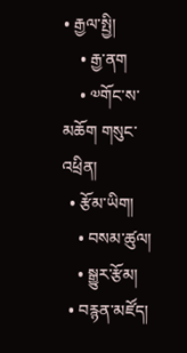• རྒྱལ་སྤྱི།
    • རྒྱ་ནག
    • ༧གོང་ས་མཆོག གསུང་འཕྲིན།
  • རྩོམ་ཡིག།
    • བསམ་ཚུལ།
    • སྒྱུར་རྩོམ།
  • བརྙན་མཛོད།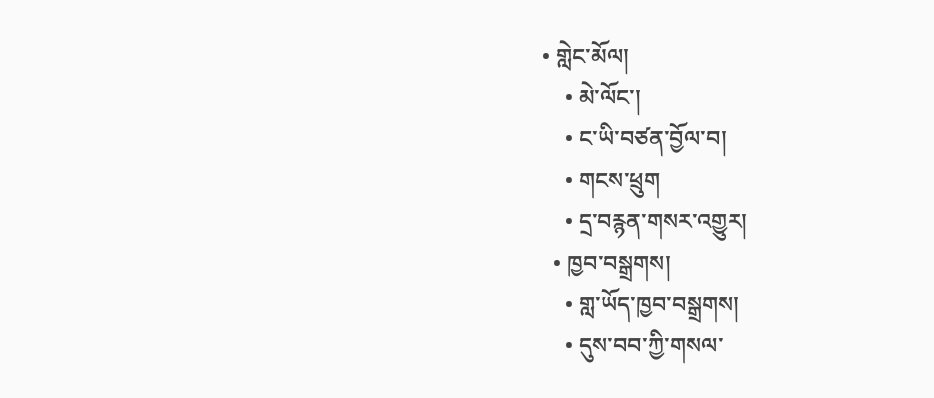• གླེང་མོལ།
    • མེ་ལོང་།
    • ང་ཡི་བཙན་བྱོལ་བ།
    • གངས་ཕྲུག
    • དྲ་བརྙན་གསར་འགྱུར།
  • ཁྱབ་བསྒྲགས།
    • གླ་ཡོད་ཁྱབ་བསྒྲགས།
    • དུས་བབ་ཀྱི་གསལ་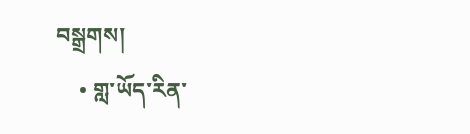བསྒྲགས།
    • གླ་ཡོད་རིན་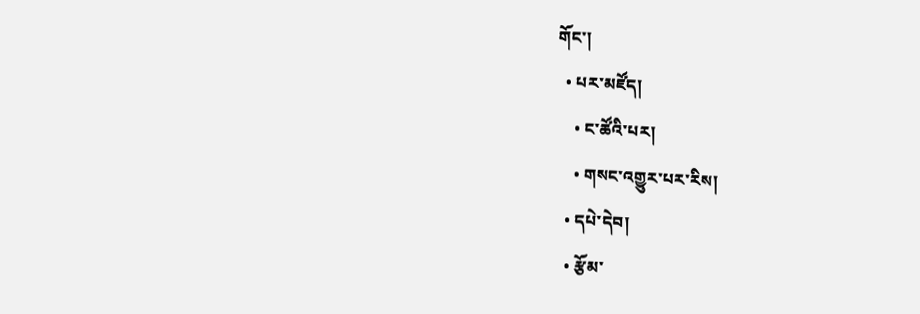གོང་།
  • པར་མཛོད།
    • ང་ཚོའི་པར།
    • གསང་འགྱུར་པར་རིས།
  • དཔེ་དེབ།
  • རྩོམ་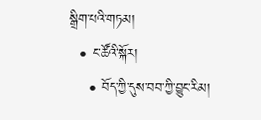སྒྲིག་པའི་གཏམ།
  • ང་ཚོའི་སྐོར།
    • བོད་ཀྱི་དུས་བབ་ཀྱི་བྱུང་རིམ།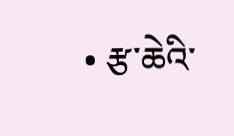• རྩ་ཆེའི་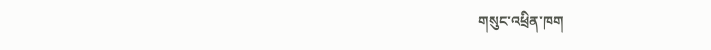གསུང་འཕྲིན་ཁག